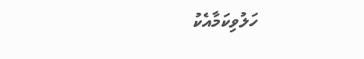ހަލުވިކަމާއެކު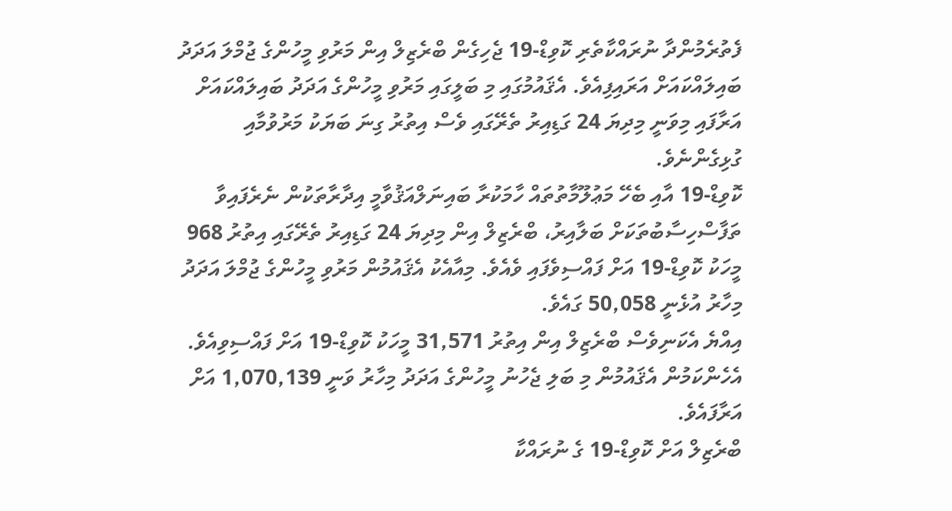ފެތުރެމުންދާ ނުރައްކާތެރި ކޮވިޑް-19 ޖެހިގެން ބްރެޒިލް އިން މަރުވި މީހުންގެ ޖުމްލަ އަދަދު ބައިލައްކައަށް އަރައިފިއެވެ. އެޤައުމުގައި މި ބަލީގައި މަރުވި މީހުންގެ އަދަދު ބައިލައްކައަށް އަރާފައި މިވަނީ މިދިޔަ 24 ގަޑިއިރު ތެރޭގައި ވެސް އިތުރު ގިނަ ބަޔަކު މަރުވުމާއި ގުޅިގެންނެވެ.
ކޮވިޑް-19 އާއި ބެހޭ މަޢުލޫމާތުތައް ހާމަކުރާ ބައިނަލްއަޤުވާމީ އިދާރާތަކުން ނެރެފައިވާ ތަފާސްހިސާބުތަކަށް ބަލާއިރު، ބްރެޒިލް އިން މިދިޔަ 24 ގަޑިއިރު ތެރޭގައި އިތުރު 968 މީހަކު ކޮވިޑް-19 އަށް ފައްސިވެފައި ވެއެވެ. މިއާއެކު އެޤައުމުން މަރުވި މީހުންގެ ޖުމްލަ އަދަދު މިހާރު އުޅެނީ 50,058 ގައެވެ.
އިއްޔެ އެކަނިވެސް ބްރެޒިލް އިން އިތުރު 31,571 މީހަކު ކޮވިޑް-19 އަށް ފައްސިވިއެވެ. އެހެންކަމުން އެޤައުމުން މި ބަލި ޖެހުނު މީހުންގެ އަދަދު މިހާރު ވަނީ 1,070,139 އަށް އަރާފައެވެ.
ބްރެޒިލް އަށް ކޮވިޑް-19 ގެ ނުރައްކާ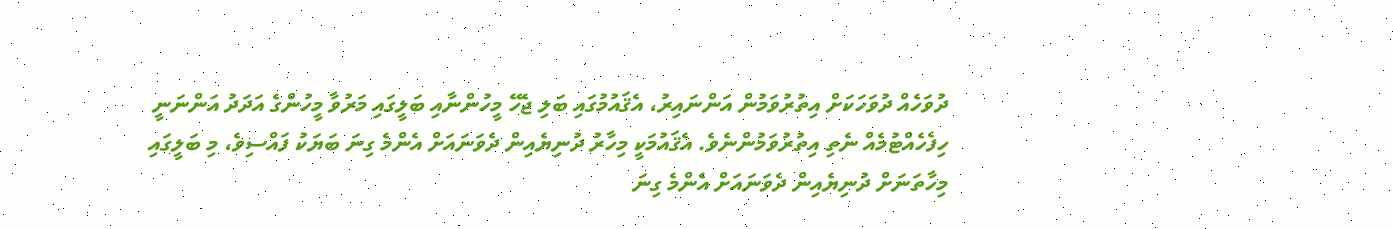ދުވަހެއް ދުވަހަކަށް އިތުރުވަމުން އަންނައިރު، އެޤައުމުގައި ބަލި ޖެހޭ މީހުންނާއި ބަލީގައި މަރުވާ މީހުންގެ އަދަދު އަންނަނީ ހިފެހެއްޓުމެއް ނެތި އިތުރުވަމުންނެވެ. އެޤައުމަކީ މިހާރު ދުނިޔެއިން ދެވަނައަށް އެންމެ ގިނަ ބަޔަކު ފައްސިވެ، މި ބަލީގައި މިހާތަނަށް ދުނިޔެއިން ދެވަނައަށް އެންމެ ގިނަ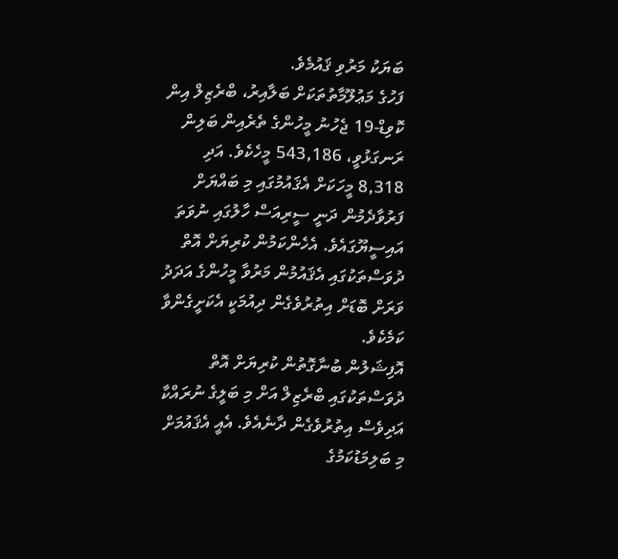ބަޔަކު މަރުވި ޤައުމެވެ.
ފަހުގެ މަޢުލޫމާތުތަކަށް ބަލާއިރު، ބްރެޒިލް އިން ކޮވިޑް-19 ޖެހުނު މީހުންގެ ތެރެއިން ބަލިން ރަނގަޅުވީ، 543,186 މީހެކެވެ. އަދި 8,318 މީހަކަށް އެޤައުމުގައި މި ބައްޔަށް ފަރުވާދެމުން ދަނީ ސީރިއަސް ހާލުގައި ނުވަތަ އައިސީޔޫގައެވެ. އެހެންކަމުން ކުރިޔަށް އޮތް ދުވަސްތަކުގައި އެޤައުމުން މަރުވާ މީހުންގެ އަދަދު ވަރަށް ބޮޑަށް އިތުރުވެގެން ދިއުމަކީ އެކަށީގެންވާ ކަމެކެވެ.
އޮފިޝަލުން ބުނާގޮތުން ކުރިޔަށް އޮތް ދުވަސްތަކުގައި ބްރެޒިލް އަށް މި ބަލީގެ ނުރައްކާ އަދިވެސް އިތުރުވެގެން ދާނެއެވެ. އެއީ އެޤައުމަށް މި ބަލިމަޑުކަމުގެ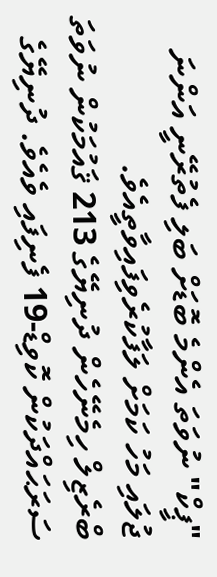"ޕީކް" ނުވަތަ އެންމެ ބޮޑަށް ބަލި ފެތުރޭނީ އަންނަ ޖުލައި މަހު ކަމަށް ލަފާކުރެވިފައިވާތީއެވެ.
ބްރެޒިލް ހިމެނޭހެން ދުނިޔޭގެ 213 ޤައުމަކުން ނުވަތަ ސަރަޙައްދަކުން ކޮވިޑް-19 ފެނިފައި ވެއެވެ. ދުނިޔޭގެ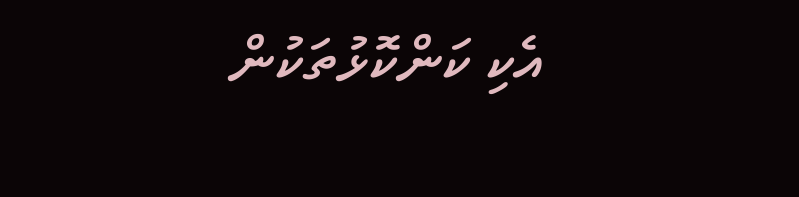އެކި ކަންކޮޅުތަކުން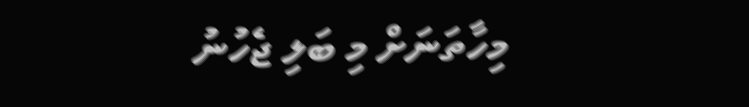މިހާތަނަށް މި ބަލި ޖެހުނު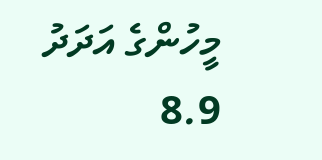މީހުންގެ އަދަދު 8.9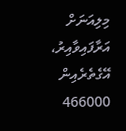މިލިއަނަށް އަރާފައިވާއިރު، އޭގެތެރެއިން 466000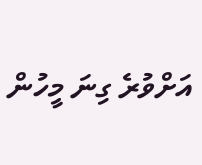އަށްވުރެ ގިނަ މީހުން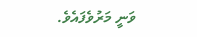ވަނީ މަރުވެފައެވެ.